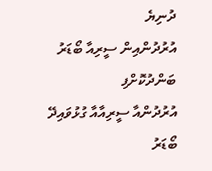ދުނިޔެ
އުރުދުންއިން ސީރިއާ ބޯޑަރު ބަންދުކޮށްފި
އުރުދުންއާ ސީރިއާއާ ގުޅުވައިދޭ ބޯޑަރު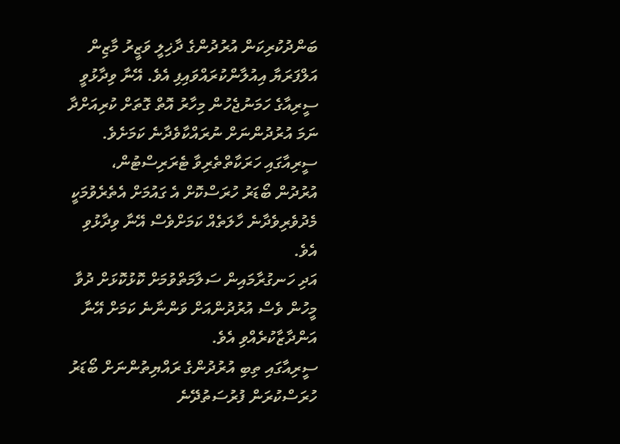ބަންދުކުރިކަން އުރުދުންގެ ދާޚިލީ ވަޒީރު މާޒިން އަލްފަރަޔާ އިއުލާންކުރައްވައިފި އެވެ. އޭނާ ވިދާޅުވީ ސީރިއާގެ ހަމަނުޖެހުން މިހާރު އޮތް ގޮތަށް ކުރިއަށްދާ ނަމަ އުރުދުންނަށް ނުރައްކާވެދާނެ ކަމަށެވެ.
ސީރިއާގައި ހަރަކާތްތެރިވާ ޓެރަރިސްޓުން، އުރުދުން ބޯޑަރު ހުރަސްކޮށް އެ ގައުމަށް އެތެރެވުމަކީ މެދުވެރިވެދާނެ ހާލަތެއް ކަމަށްވެސް އޭނާ ވިދާޅުވި އެވެ.
އަދި ހަނގުރާމައިން ސަލާމަތްވުމަށް ކޮޅުކޮޅަށް ދުވާ މީހުން ވެސް އުރުދުންއަށް ވަންނާނެ ކަމަށް އޭނާ އަންދާޒާކުރެއްވި އެވެ.
ސީރިއާގައި ތިބި އުރުދުންގެ ރައްޔިތުންނަށް ބޯޑަރު ހުރަސްކުރަން ފުރުސަތުދޭނެ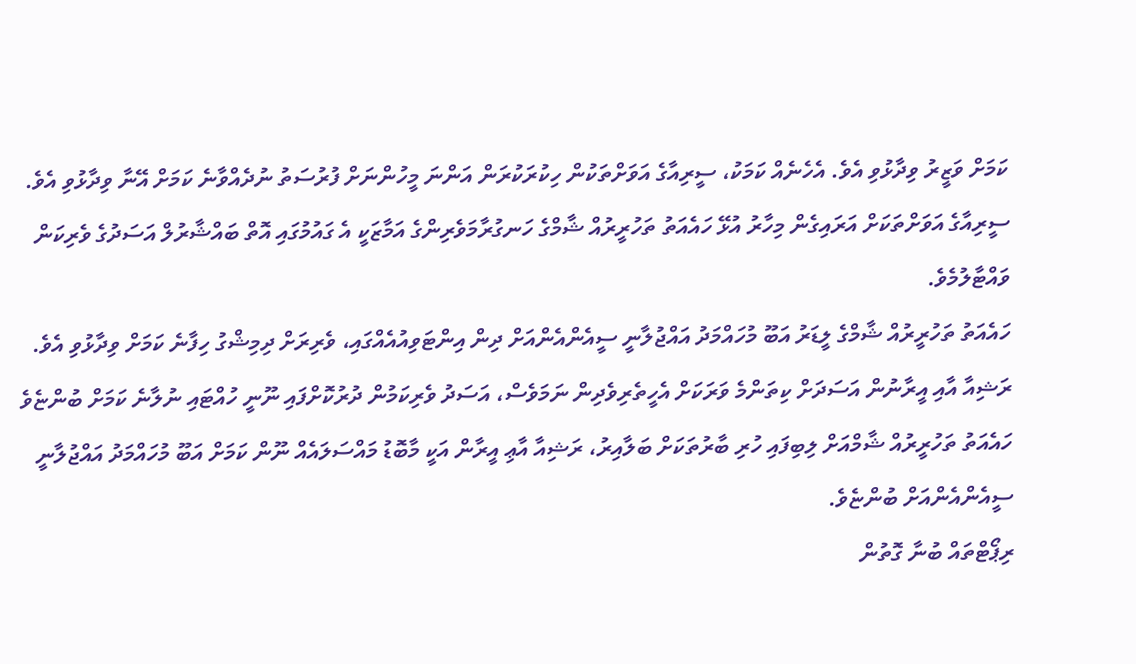ކަމަށް ވަޒީރު ވިދާޅުވި އެވެ. އެހެނެއް ކަމަކު، ސީރިއާގެ އަވަށްތަކުން ހިކުރަކުރަން އަންނަ މީހުންނަށް ފުރުސަތު ނުދެއްވާނެ ކަމަށް އޭނާ ވިދާޅުވި އެވެ.
ސީރިއާގެ އަވަށްތަކަށް އަރައިގެން މިހާރު އުޅޭ ހައެއަތު ތަހުރީރުއް ޝާމްގެ ހަނގުރާމަވެރިންގެ އަމާޒަކީ އެ ގައުމުގައި އޮތް ބައްޝާރުލް އަސަދުގެ ވެރިކަން ވައްޓާލުމެވެ.
ހައެއަތު ތަހުރީރުއް ޝާމްގެ ލީޑަރު އަބޫ މުހައްމަދު އައްޖުލާނީ ސީއެންއެންއަށް ދިން އިންޓަވިއުއެއްގައި، ވެރިރަށް ދިމިޝްގު ހިފާނެ ކަމަށް ވިދާޅުވި އެވެ.
ރަޝިއާ އާއި އީރާނުން އަސަދަށް ކިތަންމެ ވަރަކަށް އެހީތެރިވެދިން ނަމަވެސް، އަސަދު ވެރިކަމުން ދުރުކޮށްފައި ނޫނީ ހުއްޓައި ނުލާނެ ކަމަށް ބުންޏެވެ
ހައެއަތު ތަހުރީރުއް ޝާމްއަށް ލިބިފައި ހުރި ބާރުތަކަށް ބަލާއިރު، ރަޝިއާ އާޢި އީރާން އަކީ މާބޮޑު މައްސަލައެއް ނޫން ކަމަށް އަބޫ މުހައްމަދު އައްޖުލާނީ ސީއެންއެންއަށް ބުންޏެވެ.
ރިޕޯޓްތައް ބުނާ ގޮތުން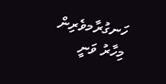ހަނގުރާމވެރިން މިހާރު ވަނީ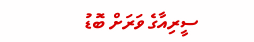ސީރިއާގެ ވަރަށް ބޮޑު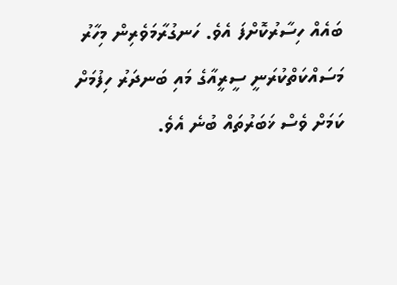ބައެއް ހިސާރުކޮށްފަ އެވެ. ހަނގުރާމަވެރިން މިހާރު މަސައްކަތްކުރަނީ ސީރީއާގެ މައި ބަނދަރު ހިފުމަށް ކަމަށް ވެސް ޚަބަރުތައް ބުނެ އެވެ.